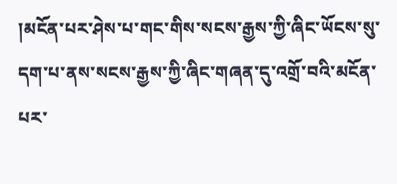།མངོན་པར་ཤེས་པ་གང་གིས་སངས་རྒྱས་ཀྱི་ཞིང་ཡོངས་སུ་དག་པ་ནས་སངས་རྒྱས་ཀྱི་ཞིང་གཞན་དུ་འགྲོ་བའི་མངོན་པར་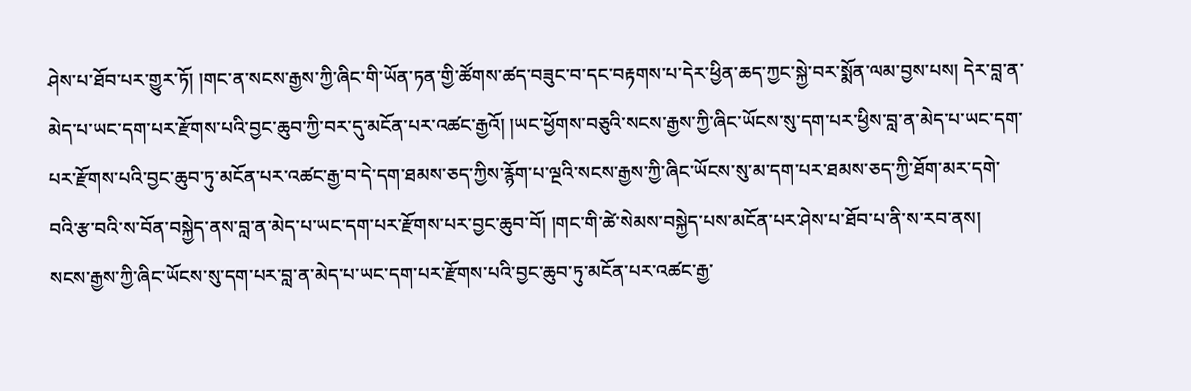ཤེས་པ་ཐོབ་པར་གྱུར་ཏོ། །གང་ན་སངས་རྒྱས་ཀྱི་ཞིང་གི་ཡོན་ཏན་གྱི་ཚོགས་ཚད་བཟུང་བ་དང་བརྟགས་པ་དེར་ཕྱིན་ཆད་ཀྱང་སྐྱེ་བར་སྨོན་ལམ་བྱས་པས། དེར་བླ་ན་མེད་པ་ཡང་དག་པར་རྫོགས་པའི་བྱང་ཆུབ་ཀྱི་བར་དུ་མངོན་པར་འཚང་རྒྱའོ། །ཡང་ཕྱོགས་བཅུའི་སངས་རྒྱས་ཀྱི་ཞིང་ཡོངས་སུ་དག་པར་ཕྱིས་བླ་ན་མེད་པ་ཡང་དག་པར་རྫོགས་པའི་བྱང་ཆུབ་ཏུ་མངོན་པར་འཚང་རྒྱ་བ་དེ་དག་ཐམས་ཅད་ཀྱིས་རྙོག་པ་ལྔའི་སངས་རྒྱས་ཀྱི་ཞིང་ཡོངས་སུ་མ་དག་པར་ཐམས་ཅད་ཀྱི་ཐོག་མར་དགེ་བའི་རྩ་བའི་ས་བོན་བསྐྱེད་ནས་བླ་ན་མེད་པ་ཡང་དག་པར་རྫོགས་པར་བྱང་ཆུབ་བོ། །གང་གི་ཚེ་སེམས་བསྐྱེད་པས་མངོན་པར་ཤེས་པ་ཐོབ་པ་ནི་ས་རབ་ནས། སངས་རྒྱས་ཀྱི་ཞིང་ཡོངས་སུ་དག་པར་བླ་ན་མེད་པ་ཡང་དག་པར་རྫོགས་པའི་བྱང་ཆུབ་ཏུ་མངོན་པར་འཚང་རྒྱ་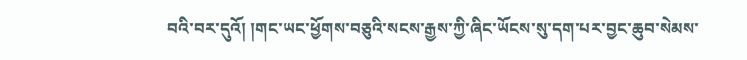བའི་བར་དུའོ། །གང་ཡང་ཕྱོགས་བཅུའི་སངས་རྒྱས་ཀྱི་ཞིང་ཡོངས་སུ་དག་པར་བྱང་ཆུབ་སེམས་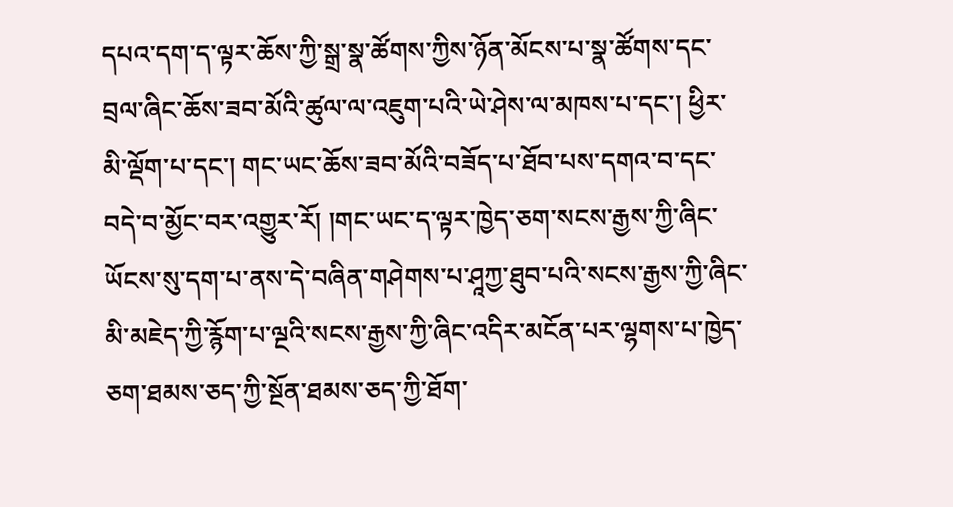དཔའ་དག་ད་ལྟར་ཆོས་ཀྱི་སྒྲ་སྣ་ཚོགས་ཀྱིས་ཉོན་མོངས་པ་སྣ་ཚོགས་དང་བྲལ་ཞིང་ཆོས་ཟབ་མོའི་ཚུལ་ལ་འཇུག་པའི་ཡེ་ཤེས་ལ་མཁས་པ་དང་། ཕྱིར་མི་ལྡོག་པ་དང་། གང་ཡང་ཆོས་ཟབ་མོའི་བཟོད་པ་ཐོབ་པས་དགའ་བ་དང་བདེ་བ་མྱོང་བར་འགྱུར་རོ། །གང་ཡང་ད་ལྟར་ཁྱེད་ཅག་སངས་རྒྱས་ཀྱི་ཞིང་ཡོངས་སུ་དག་པ་ནས་དེ་བཞིན་གཤེགས་པ་ཤཱཀྱ་ཐུབ་པའི་སངས་རྒྱས་ཀྱི་ཞིང་མི་མཇེད་ཀྱི་རྙོག་པ་ལྔའི་སངས་རྒྱས་ཀྱི་ཞིང་འདིར་མངོན་པར་ལྷགས་པ་ཁྱེད་ཅག་ཐམས་ཅད་ཀྱི་སྔོན་ཐམས་ཅད་ཀྱི་ཐོག་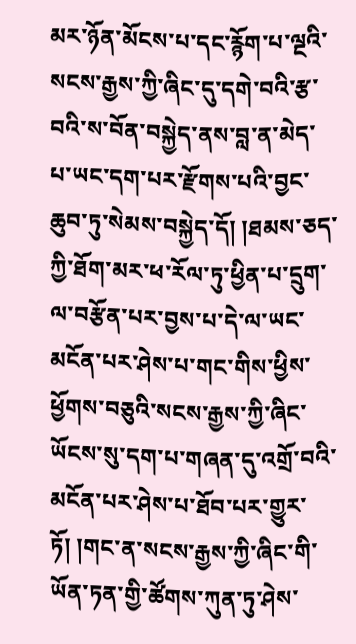མར་ཉོན་མོངས་པ་དང་རྙོག་པ་ལྔའི་སངས་རྒྱས་ཀྱི་ཞིང་དུ་དགེ་བའི་རྩ་བའི་ས་བོན་བསྐྱེད་ནས་བླ་ན་མེད་པ་ཡང་དག་པར་རྫོགས་པའི་བྱང་ཆུབ་ཏུ་སེམས་བསྐྱེད་དོ། །ཐམས་ཅད་ཀྱི་ཐོག་མར་ཕ་རོལ་ཏུ་ཕྱིན་པ་དྲུག་ལ་བརྩོན་པར་བྱས་པ་དེ་ལ་ཡང་མངོན་པར་ཤེས་པ་གང་གིས་ཕྱིས་ཕྱོགས་བཅུའི་སངས་རྒྱས་ཀྱི་ཞིང་ཡོངས་སུ་དག་པ་གཞན་དུ་འགྲོ་བའི་མངོན་པར་ཤེས་པ་ཐོབ་པར་གྱུར་ཏོ། །གང་ན་སངས་རྒྱས་ཀྱི་ཞིང་གི་ཡོན་ཏན་གྱི་ཚོགས་ཀུན་ཏུ་ཤེས་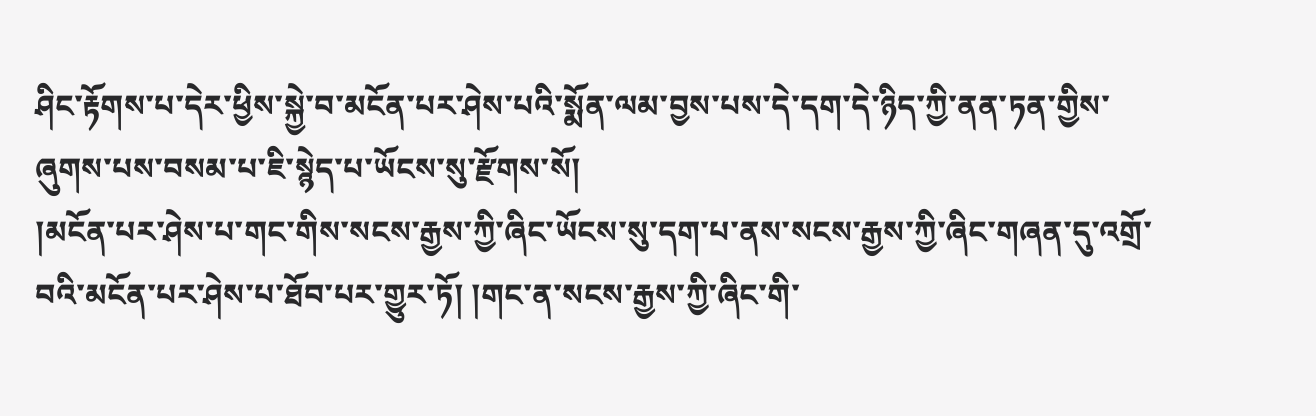ཤིང་རྟོགས་པ་དེར་ཕྱིས་སྐྱེ་བ་མངོན་པར་ཤེས་པའི་སྨོན་ལམ་བྱས་པས་དེ་དག་དེ་ཉིད་ཀྱི་ནན་ཏན་གྱིས་ཞུགས་པས་བསམ་པ་ཇི་སྙེད་པ་ཡོངས་སུ་རྫོགས་སོ།
།མངོན་པར་ཤེས་པ་གང་གིས་སངས་རྒྱས་ཀྱི་ཞིང་ཡོངས་སུ་དག་པ་ནས་སངས་རྒྱས་ཀྱི་ཞིང་གཞན་དུ་འགྲོ་བའི་མངོན་པར་ཤེས་པ་ཐོབ་པར་གྱུར་ཏོ། །གང་ན་སངས་རྒྱས་ཀྱི་ཞིང་གི་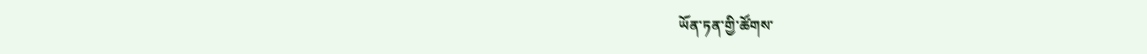ཡོན་ཏན་གྱི་ཚོགས་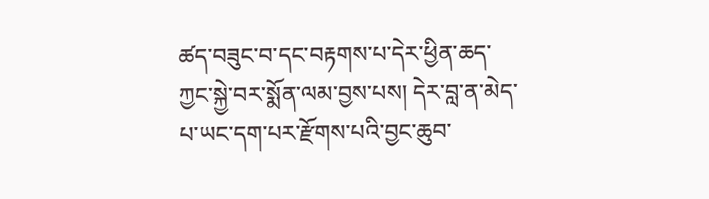ཚད་བཟུང་བ་དང་བརྟགས་པ་དེར་ཕྱིན་ཆད་ཀྱང་སྐྱེ་བར་སྨོན་ལམ་བྱས་པས། དེར་བླ་ན་མེད་པ་ཡང་དག་པར་རྫོགས་པའི་བྱང་ཆུབ་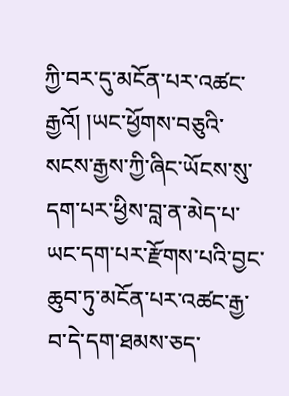ཀྱི་བར་དུ་མངོན་པར་འཚང་རྒྱའོ། །ཡང་ཕྱོགས་བཅུའི་སངས་རྒྱས་ཀྱི་ཞིང་ཡོངས་སུ་དག་པར་ཕྱིས་བླ་ན་མེད་པ་ཡང་དག་པར་རྫོགས་པའི་བྱང་ཆུབ་ཏུ་མངོན་པར་འཚང་རྒྱ་བ་དེ་དག་ཐམས་ཅད་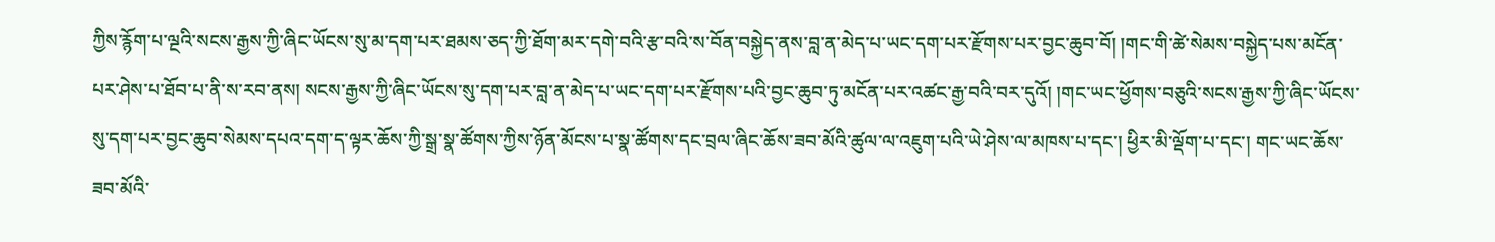ཀྱིས་རྙོག་པ་ལྔའི་སངས་རྒྱས་ཀྱི་ཞིང་ཡོངས་སུ་མ་དག་པར་ཐམས་ཅད་ཀྱི་ཐོག་མར་དགེ་བའི་རྩ་བའི་ས་བོན་བསྐྱེད་ནས་བླ་ན་མེད་པ་ཡང་དག་པར་རྫོགས་པར་བྱང་ཆུབ་བོ། །གང་གི་ཚེ་སེམས་བསྐྱེད་པས་མངོན་པར་ཤེས་པ་ཐོབ་པ་ནི་ས་རབ་ནས། སངས་རྒྱས་ཀྱི་ཞིང་ཡོངས་སུ་དག་པར་བླ་ན་མེད་པ་ཡང་དག་པར་རྫོགས་པའི་བྱང་ཆུབ་ཏུ་མངོན་པར་འཚང་རྒྱ་བའི་བར་དུའོ། །གང་ཡང་ཕྱོགས་བཅུའི་སངས་རྒྱས་ཀྱི་ཞིང་ཡོངས་སུ་དག་པར་བྱང་ཆུབ་སེམས་དཔའ་དག་ད་ལྟར་ཆོས་ཀྱི་སྒྲ་སྣ་ཚོགས་ཀྱིས་ཉོན་མོངས་པ་སྣ་ཚོགས་དང་བྲལ་ཞིང་ཆོས་ཟབ་མོའི་ཚུལ་ལ་འཇུག་པའི་ཡེ་ཤེས་ལ་མཁས་པ་དང་། ཕྱིར་མི་ལྡོག་པ་དང་། གང་ཡང་ཆོས་ཟབ་མོའི་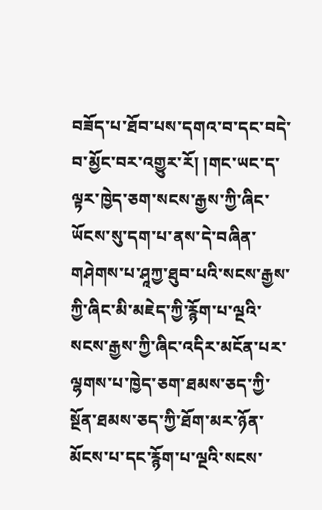བཟོད་པ་ཐོབ་པས་དགའ་བ་དང་བདེ་བ་མྱོང་བར་འགྱུར་རོ། །གང་ཡང་ད་ལྟར་ཁྱེད་ཅག་སངས་རྒྱས་ཀྱི་ཞིང་ཡོངས་སུ་དག་པ་ནས་དེ་བཞིན་གཤེགས་པ་ཤཱཀྱ་ཐུབ་པའི་སངས་རྒྱས་ཀྱི་ཞིང་མི་མཇེད་ཀྱི་རྙོག་པ་ལྔའི་སངས་རྒྱས་ཀྱི་ཞིང་འདིར་མངོན་པར་ལྷགས་པ་ཁྱེད་ཅག་ཐམས་ཅད་ཀྱི་སྔོན་ཐམས་ཅད་ཀྱི་ཐོག་མར་ཉོན་མོངས་པ་དང་རྙོག་པ་ལྔའི་སངས་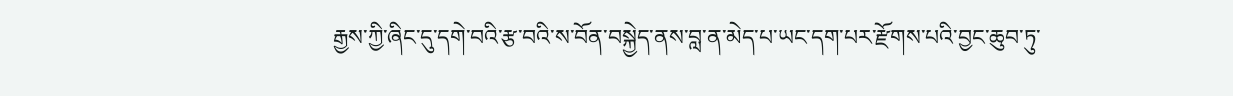རྒྱས་ཀྱི་ཞིང་དུ་དགེ་བའི་རྩ་བའི་ས་བོན་བསྐྱེད་ནས་བླ་ན་མེད་པ་ཡང་དག་པར་རྫོགས་པའི་བྱང་ཆུབ་ཏུ་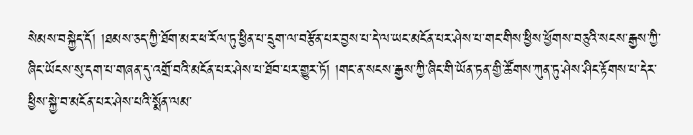སེམས་བསྐྱེད་དོ། །ཐམས་ཅད་ཀྱི་ཐོག་མར་ཕ་རོལ་ཏུ་ཕྱིན་པ་དྲུག་ལ་བརྩོན་པར་བྱས་པ་དེ་ལ་ཡང་མངོན་པར་ཤེས་པ་གང་གིས་ཕྱིས་ཕྱོགས་བཅུའི་སངས་རྒྱས་ཀྱི་ཞིང་ཡོངས་སུ་དག་པ་གཞན་དུ་འགྲོ་བའི་མངོན་པར་ཤེས་པ་ཐོབ་པར་གྱུར་ཏོ། །གང་ན་སངས་རྒྱས་ཀྱི་ཞིང་གི་ཡོན་ཏན་གྱི་ཚོགས་ཀུན་ཏུ་ཤེས་ཤིང་རྟོགས་པ་དེར་ཕྱིས་སྐྱེ་བ་མངོན་པར་ཤེས་པའི་སྨོན་ལམ་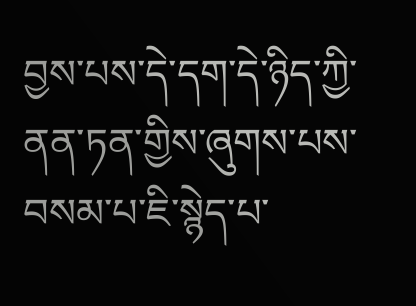བྱས་པས་དེ་དག་དེ་ཉིད་ཀྱི་ནན་ཏན་གྱིས་ཞུགས་པས་བསམ་པ་ཇི་སྙེད་པ་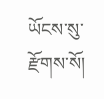ཡོངས་སུ་རྫོགས་སོ།